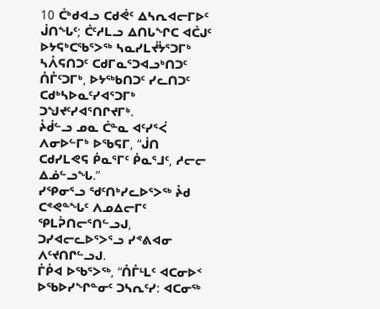10 ᑖᒃᑯᐊᓗ ᑕᑯᕚᑦ ᐃᓴᕆᐊᓕᒥᐅᑦ ᒎᑎᖓᑦ; ᑖᑦᓱᒪᓗ ᐃᑎᒐᖏᑕ ᐊᑖᒍᑦ ᐅᔭᕋᒃᑕᖃᕐᐳᖅ ᓴᓇᓯᒪᔫᔮᕐᑐᒥᒃ ᓴᐰᕋᑎᑐᑦ ᑕᑯᒥᓇᕐᑐᐊᓗᒃᑎᑐᑦ ᑍᒤᑦᑐᒥᒃ, ᐅᔭᖅᑲᑎᑐᑦ ᓯᓚᑎᑐᑦ ᑕᑯᒃᓴᐅᓇᑦᓯᐊᕐᑐᒥᒃ ᑐᖑᔪᑦᓯᐊᕐᑎᒋᔪᒥᒃ.
ᔧᑰᓪᓗ ᓄᓇ ᑖᓐᓇ ᐊᑦᓯᕐᐹ ᐱᓂᐅᓪᒥᒃ ᐅᖃᕋᒥ, “ᒎᑎ ᑕᑯᓯᒪᕙᕋ ᑮᓇᕐᒥᑦ ᑮᓇᕐᒧᑦ, ᓱᓕᓕ ᐃᓅᓪᓗᖓ.”
ᓯᕿᓂᕐᓗ ᖁᑦᑎᒃᓯᓚᐅᕐᐳᖅ ᔧᑯ ᑕᕝᕙᓐᖓᑦ ᐱᓄᐃᓕᒥᑦ ᕿᒪᕉᑎᓕᕐᑎᓪᓗᒍ, ᑐᓯᐊᓕᓚᐅᕐᐳᕐᓗ ᓯᕝᕕᐊᓂ ᐱᑦᔪᑎᒋᓪᓗᒍ.
ᒤᑬᐊ ᐅᖃᕐᐳᖅ, “ᑍᒤᒻᒪᑦ ᐊᑕᓂᐅᑉ ᐅᖃᐅᓯᖏᓐᓂᑦ ᑐᓴᕆᑦᓯ: ᐊᑕᓂᖅ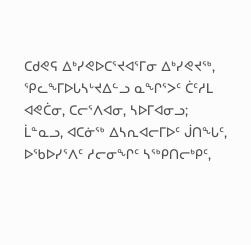ᑕᑯᕙᕋ ᐃᒃᓯᕙᐅᑕᕐᔪᐊᕐᒥᓂ ᐃᒃᓯᕙᔪᖅ, ᕿᓚᖕᒥᐅᒐᓴᒡᔪᐃᓪᓗ ᓇᖏᕐᐳᑦ ᑖᑦᓱᒪ ᐊᕙᑖᓂ, ᑕᓕᕐᐱᐊᓂ, ᓴᐅᒥᐊᓂᓗ;
ᒫᓐᓇᓗ, ᐊᑕᓃᖅ ᐃᓴᕆᐊᓕᒥᐅᑦ ᒎᑎᖓᑦ, ᐅᖃᐅᓯᕐᐱᑦ ᓱᓕᓂᖏᑦ ᓴᖅᑭᑎᓕᒃᑭᑦ,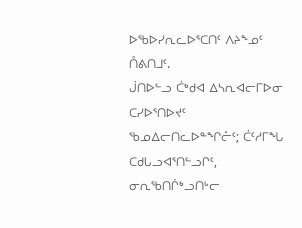ᐅᖃᐅᓯᕆᓚᐅᕐᑕᑎᑦ ᐱᔨᖕᓄᑦ ᑍᕕᑎᒧᑦ.
ᒎᑎᐅᓪᓗ ᑖᒃᑯᐊ ᐃᓴᕆᐊᓕᒥᐅᓂ ᑕᓯᐅᕐᑎᐅᔪᑦ ᖃᓄᐃᓕᑎᓚᐅᓐᖏᓔᑦ; ᑖᑦᓱᒥᖓ ᑕᑯᒐᓗᐊᕐᑎᓪᓗᒋᑦ, ᓂᕆᖃᑎᒌᒃᓗᑎᒡᓕ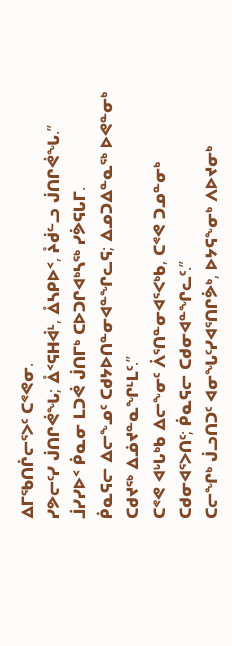ᐃᒥᖃᑎᒌᓕᕐᐳᑦ ᑕᕝᕙᓂ.
ᓯᕗᓕᑦᓯ ᒎᑎᒋᕚᖓ; ᐂᑉᕋᕼᐋᒻ, ᐂᓴᑭᐅᑉ, ᔧᑰᓪᓗ ᒎᑎᒋᕚᖓ.” ᒨᓯᓯᐅᑉ ᑮᓇᓂ ᒪᑐᕚ ᒎᑎᒥᒃ ᑕᐅᑐᒋᐊᒃᓴᖅ ᓯᕘᕋᒐᒥ.
ᑮᓇᕋᓕ ᐃᓕᖕᓄᑦ ᑕᑯᔭᐅᑎᓐᓂᐊᓐᖏᓚᕋ; ᐃᓄᑐᐃᓐᓇᖅ ᐅᕙᓐᓂᒃ ᑕᑯᔪᖅ ᐃᓅᔪᓐᓇᖏᒻᒪᑦ.”
ᑕᕝᕙ ᐊᒡᒐᒃᑲ ᐃᓕᖕᓂᑦ ᐲᕐᑎᓐᓂᐊᕐᐸᒃᑲ, ᑕᕝᕙ ᑐᓄᓐᓂᒃ ᑕᑯᓂᐊᕐᐳᑎᑦ; ᑮᓇᕋᓕ ᑕᑯᓂᐊᓐᖏᓚᑦ.”
ᑕᓕᖏᒃ ᒎᓗᑎᑐᑦ ᐊᓂᖓᑦᓯᐊᕐᑎᒋᕘᒃ, ᐅᔭᕋᖕᓂᒃ ᐱᐅᔪᓂᒃ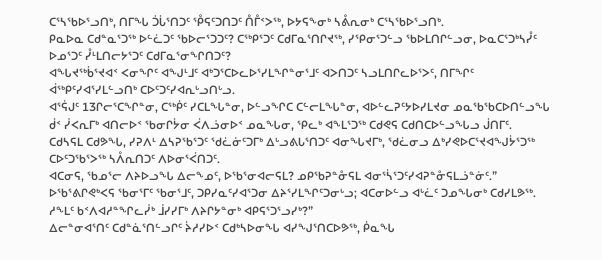ᑕᕐᓴᖃᐅᕐᓗᑎᒃ, ᑎᒥᖓ ᑑᒑᕐᑎᑐᑦ ᕾᕋᑦᑐᑎᑐᑦ ᑍᒤᑉᐳᖅ, ᐅᔭᕋᖕᓂᒃ ᓴᕔᕆᓂᒃ ᑕᕐᓴᖃᐅᕐᓗᑎᒃ.
ᑭᓇᐅᓇ ᑕᑯᓐᓇᕐᑐᖅ ᐅᓪᓛᑐᑦ ᖃᐅᓕᕐᑐᑐᑦ? ᑕᖅᑭᕐᑐᑦ ᑕᑯᒥᓇᕐᑎᒋᔪᖅ, ᓯᕿᓂᕐᑐᓪᓗ ᖃᐅᒪᑎᒋᓪᓗᓂ, ᐅᓇᑕᕐᑐᒃᓴᓮᑦ ᐅᓄᕐᑐᑦ ᓮᒻᒪᑎᓕᔭᕐᑐᑦ ᑕᑯᒥᓇᕐᓂᖏᑎᑐᑦ?
ᐊᖓᔪᖅᑳᕐᔪᐊᑉ ᐸᓂᖏᑦ ᐊᖑᒻᒧᑦ ᐊᒃᑐᕐᑕᐅᓚᐅᕐᓯᒪᖏᓐᓂᕐᒧᑦ ᐊᐳᑎᑐᑦ ᓴᓗᒪᑎᒋᓚᐅᕐᐳᑦ, ᑎᒥᖏᑦ ᐋᖅᑭᑦᓯᐊᕐᓯᒪᓪᓗᑎᒃ ᑕᐅᑦᑐᑦᓯᐊᕆᒡᓗᑎᒡᓗ.
ᐊᕐᕌᒍᑦ 13ᒋᓕᕐᑕᖏᓐᓂ, ᑕᖅᑮᑦ ᓯᑕᒪᖓᓐᓂ, ᐅᓪᓗᖏᑕ ᑕᓪᓕᒪᖓᓐᓂ, ᐊᐅᓪᓚᕈᑦᔭᐅᓯᒪᔪᓂ ᓄᓇᖃᖃᑕᐅᑎᓪᓗᖓ ᑰᑉ ᓰᐸᕆᒥᒃ ᐊᑎᓕᐅᑉ ᖃᓂᒋᔮᓂ ᐹᐱᓘᓂᐅᑉ ᓄᓇᖓᓂ, ᕿᓚᒃ ᐊᖕᒪᕐᑐᖅ ᑕᑯᕙᕋ ᑕᑯᑎᑕᐅᓪᓗᖓᓗ ᒎᑎᒥᑦ.
ᑕᑯᓴᕋᒪ ᑕᑯᕗᖓ, ᓯᕈᐱᒻ ᐃᓴᕈᖃᕐᑐᑦ ᖁᓛᓃᑦᑐᒥᒃ ᐃᒡᓗᕕᒐᕐᑎᑐᑦ ᐊᓂᖓᔪᒥᒃ, ᖁᓛᓂᓗ ᐃᒃᓯᕙᐅᑕᕐᔪᐊᖑᔮᕐᑐᖅ ᑕᐅᑦᑐᖃᕐᐳᖅ ᓴᐰᕆᑎᑐᑦ ᐱᐅᓂᕐᐹᑎᑐᑦ.
ᐊᑕᓂᕋ, ᖃᓄᕐᓕ ᐱᔨᐅᓗᖓ ᐃᓕᖕᓄᑦ, ᐅᖃᕐᓂᐊᓕᕋᒪ? ᓄᑭᖃᕈᓐᓁᕋᒪ ᐊᓂᕐᓵᕐᑐᑦᓯᐊᕈᓐᓁᕋᒪᓘᓐᓃᑦ.”
ᐅᖃᕐᕕᒋᕙᒃᐸᕋ ᖃᓂᕐᒥᑦ ᖃᓂᕐᒧᑦ, ᑐᑭᓯᓇᑦᓯᐊᕐᑐᓂ ᐃᔨᕐᓯᒪᖏᑦᑐᓂᒡᓗ; ᐊᑕᓂᐅᓪᓗ ᐊᒡᓛᑦ ᑐᓄᖓᓂᒃ ᑕᑯᓯᒪᕗᖅ. ᓱᖕᒪᑦ ᑲᑉᐱᐊᓱᓐᖏᓚᓰᒃ ᒨᓯᓯᒥᒃ ᐱᔨᒋᔭᓐᓂᒃ ᐊᑭᕋᕐᑐᕐᓗᓯᒃ?”
ᐃᓕᓐᓂᐊᕐᑎᑦ ᑕᑯᓐᓈᕐᑎᓪᓗᒋᑦ ᔩᓱᓯᐅᑉ ᑕᑯᒃᓴᐅᓂᖓ ᐊᓯᖑᕐᑎᑕᐅᕗᖅ, ᑮᓇᖓ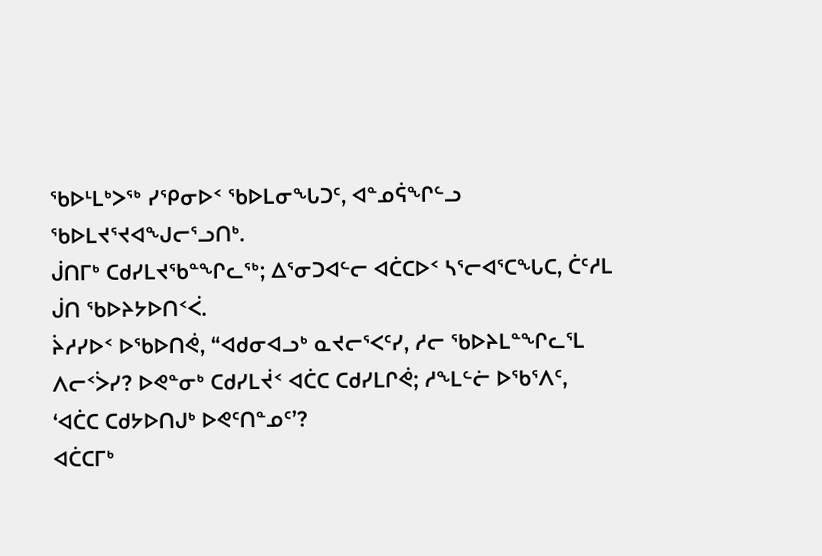ᖃᐅᒻᒪᒃᐳᖅ ᓯᕿᓂᐅᑉ ᖃᐅᒪᓂᖓᑐᑦ, ᐊᓐᓄᕌᖏᓪᓗ ᖃᐅᒪᔪᕐᔪᐊᖑᓕᕐᓗᑎᒃ.
ᒎᑎᒥᒃ ᑕᑯᓯᒪᔪᖃᓐᖏᓚᖅ; ᐃᕐᓂᑐᐊᓪᓕ ᐊᑖᑕᐅᑉ ᓴᕐᓕᐊᕐᑕᖓᑕ, ᑖᑦᓱᒪ ᒎᑎ ᖃᐅᔨᔭᐅᑎᑉᐹ.
ᔩᓱᓯᐅᑉ ᐅᖃᐅᑎᕚ, “ᐊᑯᓂᐊᓗᒃ ᓇᔪᓕᕐᐸᑦᓯ, ᓱᓕ ᖃᐅᔨᒪᓐᖏᓚᕐᒪ ᐱᓕᑉᐴᓯ? ᐅᕙᓐᓂᒃ ᑕᑯᓯᒪᔫᑉ ᐊᑖᑕ ᑕᑯᓯᒪᒋᕚ; ᓱᖕᒪᓪᓖ ᐅᖃᕐᐱᑦ, ‘ᐊᑖᑕ ᑕᑯᔭᐅᑎᒍᒃ ᐅᕙᑦᑎᓐᓄᑦ’?
ᐊᑖᑕᒥᒃ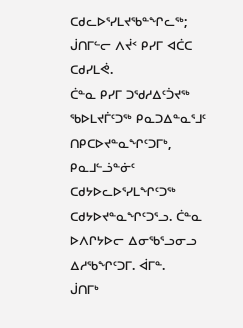ᑕᑯᓚᐅᕐᓯᒪᔪᖃᓐᖏᓚᖅ; ᒎᑎᒥᓪᓕ ᐱᔫᑉ ᑭᓯᒥ ᐊᑖᑕ ᑕᑯᓯᒪᕚ.
ᑖᓐᓇ ᑭᓯᒥ ᑐᖁᓱᐃᑦᑑᔪᖅ ᖃᐅᒪᔪᒦᑦᑐᖅ ᑭᓇᑐᐃᓐᓇᕐᒧᑦ ᑎᑭᑕᐅᔪᓐᓇᖏᑦᑐᒥᒃ, ᑭᓇᒧᓪᓘᓐᓃᑦ ᑕᑯᔭᐅᓚᐅᕐᓯᒪᖏᑦᑐᖅ ᑕᑯᔭᐅᔪᓐᓇᖏᑦᑐᕐᓗ. ᑖᓐᓇ ᐅᐱᒋᔭᐅᓕ ᐃᓂᖃᕐᓗᓂᓗ ᐃᓱᖃᖏᑦᑐᒥ. ᐋᒥᓐ.
ᒎᑎᒥᒃ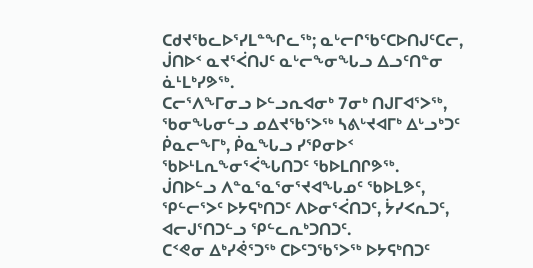ᑕᑯᔪᖃᓚᐅᕐᓯᒪᓐᖏᓚᖅ; ᓇᒡᓕᒋᖃᑦᑕᐅᑎᒍᑦᑕᓕ, ᒎᑎᐅᑉ ᓇᔪᕐᐹᑎᒍᑦ ᓇᒡᓕᖕᓂᖓᓗ ᐃᓗᑦᑎᓐᓂ ᓈᒻᒪᒃᓯᕗᖅ.
ᑕᓕᕐᐱᖕᒥᓂᓗ ᐅᓪᓗᕆᐊᓂᒃ 7ᓂᒃ ᑎᒍᒥᐊᕐᐳᖅ, ᖃᓂᖓᓂᓪᓗ ᓄᐃᔪᖃᕐᐳᖅ ᓴᕕᒡᔪᐊᒥᒃ ᐃᒡᓗᒃᑐᑦ ᑮᓇᓕᖕᒥᒃ, ᑮᓇᖓᓗ ᓯᕿᓂᐅᑉ ᖃᐅᒻᒪᕆᖕᓂᕐᐹᖓᑎᑐᑦ ᖃᐅᒪᑎᒋᕗᖅ.
ᒎᑎᐅᓪᓗ ᐱᓐᓇᕐᓇᕐᓂᕐᔪᐊᖓᓄᑦ ᖃᐅᒪᕗᑦ, ᕿᓪᓕᕐᐳᑦ ᐅᔭᕋᒃᑎᑐᑦ ᐱᐅᓂᕐᐹᑎᑐᑦ, ᔮᓯᐸᕆᑐᑦ, ᐊᓕᒍᕐᑎᑐᓪᓗ ᕿᓪᓚᕆᒃᑐᑎᑐᑦ.
ᑕᑉᕙᓂ ᐃᒃᓯᕚᕐᑐᖅ ᑕᐅᑦᑐᖃᕐᐳᖅ ᐅᔭᕋᒃᑎᑐᑦ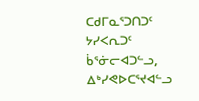ᑕᑯᒥᓇᕐᑐᑎᑐᑦ ᔭᓯᐸᕆᑐᑦ ᑳᕐᓃᓕᐊᑐᓪᓗ, ᐃᒃᓯᕙᐅᑕᕐᔪᐊᓪᓗ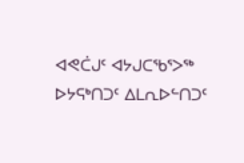ᐊᕙᑖᒍᑦ ᐊᔭᒍᑕᖃᕐᐳᖅ ᐅᔭᕋᒃᑎᑐᑦ ᐃᒪᕆᐅᓪᑎᑐᑦ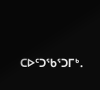ᑕᐅᑦᑐᖃᕐᑐᒥᒃ.